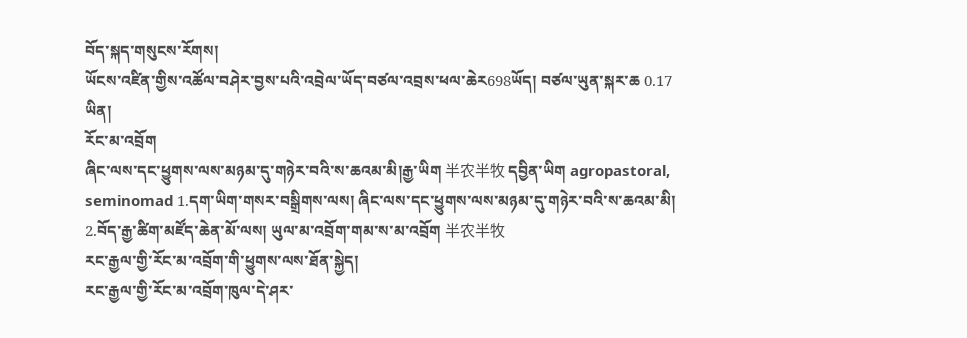བོད་སྐད་གསུངས་རོགས།
ཡོངས་འཛིན་གྱིས་འཚོལ་བཤེར་བྱས་པའི་འབྲེལ་ཡོད་བཙལ་འབྲས་ཕལ་ཆེར698ཡོད། བཙལ་ཡུན་སྐར་ཆ 0.17
ཡིན།
རོང་མ་འབྲོག
ཞིང་ལས་དང་ཕྱུགས་ལས་མཉམ་དུ་གཉེར་བའི་ས་ཆའམ་མི།རྒྱ་ཡིག 半农半牧 དབྱིན་ཡིག agropastoral, seminomad 1.དག་ཡིག་གསར་བསྒྲིགས་ལས། ཞིང་ལས་དང་ཕྱུགས་ལས་མཉམ་དུ་གཉེར་བའི་ས་ཆའམ་མི། 2.བོད་རྒྱ་ཚིག་མཛོད་ཆེན་མོ་ལས། ཡུལ་མ་འབྲོག་གམ་ས་མ་འབྲོག 半农半牧
རང་རྒྱལ་གྱི་རོང་མ་འབྲོག་གི་ཕྱུགས་ལས་ཐོན་སྐྱེད།
རང་རྒྱལ་གྱི་རོང་མ་འབྲོག་ཁུལ་དེ་ཤར་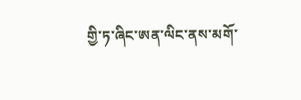གྱི་ཏ་ཞིང་ཨན་ལིང་ནས་མགོ་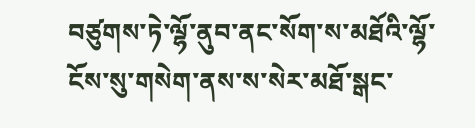བཙུགས་ཏེ་ལྷོ་ནུབ་ནང་སོག་ས་མཐོའི་ལྷོ་ངོས་སུ་གསེག་ནས་ས་སེར་མཐོ་སྒང་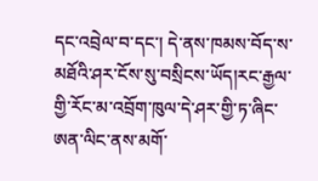དང་འབྲེལ་བ་དང་། དེ་ནས་ཁམས་བོད་ས་མཐོའི་ཤར་ངོས་སུ་བསྲིངས་ཡོད།རང་རྒྱལ་གྱི་རོང་མ་འབྲོག་ཁུལ་དེ་ཤར་གྱི་ཏ་ཞིང་ཨན་ལིང་ནས་མགོ་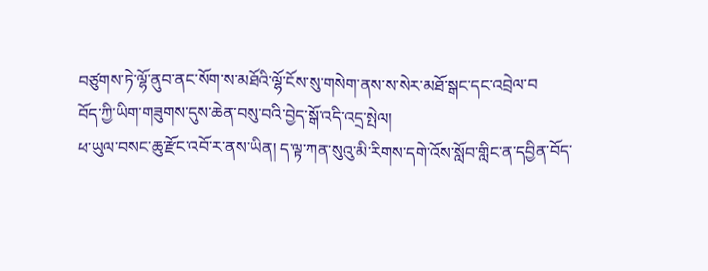བཙུགས་ཏེ་ལྷོ་ནུབ་ནང་སོག་ས་མཐོའི་ལྷོ་ངོས་སུ་གསེག་ནས་ས་སེར་མཐོ་སྒང་དང་འབྲེལ་བ
བོད་ཀྱི་ཡིག་གཟུགས་དུས་ཆེན་བསུ་བའི་བྱེད་སྒོ་འདི་འདྲ་སྤེལ།
ཕ་ཡུལ་བསང་ཆུ་རྫོང་འབོ་ར་ནས་ཡིན། ད་ལྟ་ཀན་སུའུ་མི་རིགས་དགེ་འོས་སློབ་གླིང་ན་དབྱིན་བོད་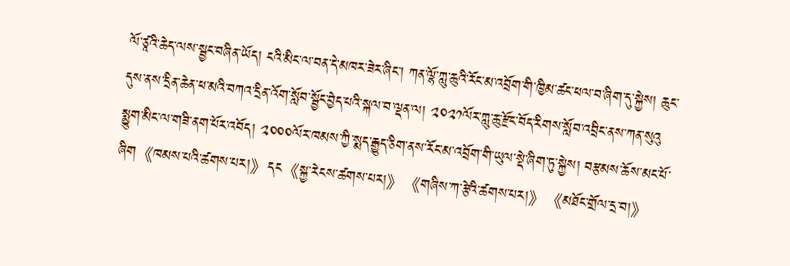ལོ་ཙཱའི་ཆེད་ལས་སྦྱང་བཞིན་ཡོད། ངའི་མིང་ལ་བན་དེ་མཁར་ཟེར་ཞིང་། ཀན་ལྷོ་ཀླུ་ཆུའི་རོང་མ་འབྲོག་གི་ཁྱིམ་ཚང་ཕལ་བ་ཞིག་དུ་སྐྱེས། ཆུང་དུས་ནས་དྲིན་ཆེན་ཕ་མའི་བཀའ་དྲིན་འོག་སློབ་སྦྱོང་བྱེད་པའི་སྐལ་བ་ལྡན་ལ། ༢༠༢༡ལོར་ཀླུ་ཆུ་རྫོང་བོད་རིགས་སློབ་འབྲིང་ནས་ཀན་སུའུ
སྨྱུག་མིང་ལ་གཟི་ནག་པོར་འབོད། ༢༠༠༠ལོར་ཁམས་ཀྱི་སྨད་རྒྱུད་ཅིག་ནས་རོང་མ་འབྲོག་གི་ཡུལ་སྡེ་ཞིག་ཏུ་སྐྱེས། བརྩམས་ཆོས་མང་པོ་ཞིག《ཁམས་པའི་ཚགས་པར།》དང《སྐྱ་རེངས་ཚགས་པར།》《གཞིས་ཀ་རྩེའི་ཚགས་པར།》《མཐོང་གྲོལ་དྲ་བ།》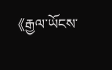《རྒྱལ་ཡོངས་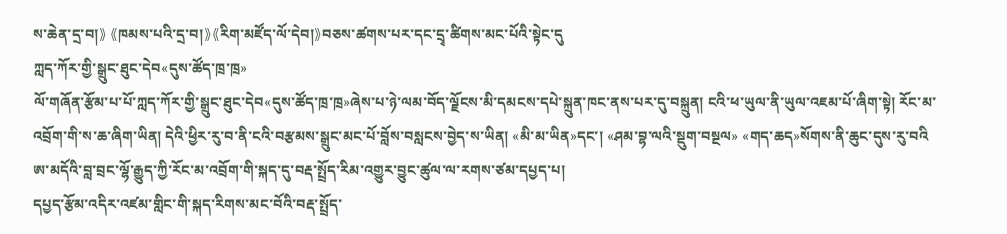ས་ཆེན་དྲ་བ།》 《ཁམས་པའི་དྲ་བ།》《རིག་མཛོད་ལོ་དེབ།》བཅས་ཚགས་པར་དང་དྲྭ་ཚིགས་མང་པོའི་སྟེང་དུ
ཀླད་ཀོར་གྱི་སྒྲུང་ཐུང་དེབ«དུས་ཚོད་ཁྲ་ཁྲ»
ལོ་གཞོན་རྩོམ་པ་པོ་ཀླད་ཀོར་གྱི་སྒྲུང་ཐུང་དེབ«དུས་ཚོད་ཁྲ་ཁྲ»ཞེས་པ་ཉེ་ལམ་བོད་ལྗོངས་མི་དམངས་དཔེ་སྐྲུན་ཁང་ནས་པར་དུ་བསྐྲུན། ངའི་ཕ་ཡུལ་ནི་ཡུལ་འཇམ་པོ་ཞིག་སྟེ། རོང་མ་འབྲོག་གི་ས་ཆ་ཞིག་ཡིན། དེའི་ཕྱིར་རུ་བ་ནི་ངའི་བརྩམས་སྒྲུང་མང་པོ་བློས་བསླངས་བྱེད་ས་ཡིན། «མི་མ་ཡིན»དང་། «ཤམ་བྷ་ལའི་སྡུག་བསྔལ» «གད་ཆད»སོགས་ནི་ཆུང་དུས་རུ་བའི
ཨ་མདོའི་བླ་བྲང་ལྷོ་རྒྱུད་ཀྱི་རོང་མ་འབྲོག་གི་སྐད་དུ་བརྡ་སྤྲོད་རིམ་འགྱུར་བྱུང་ཚུལ་ལ་རགས་ཙམ་དཔྱད་པ།
དཔྱད་རྩོམ་འདིར་འཛམ་གླིང་གི་སྐད་རིགས་མང་བོའི་བརྡ་སྤྲོད་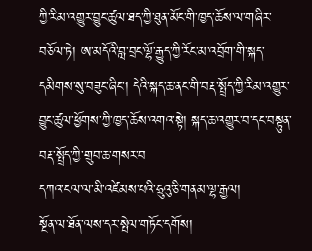ཀྱི་རིམ་འགྱུར་བྱུང་ཚུལ་ཐད་ཀྱི་ཐུན་མོང་གི་ཁྱད་ཆོས་ལ་གཞིར་བཅོལ་ཏེ། ཨ་མདོའི་བླ་བྲང་ལྷོ་རྒྱུད་ཀྱི་རོང་མ་འབྲོག་གི་སྐད་དམིགས་སུ་བཟུང་ཞིང་། དེའི་སྐད་ཆ་ནང་གི་བརྡ་སྤྲོད་ཀྱི་རིམ་འགྱུར་བྱུང་ཚུལ་ཕྱོགས་ཀྱི་ཁྱད་ཆོས་འགའ་སྟེ། སྐད་ཆ་འགྱུར་བ་དང་བསྟུན་བརྡ་སྤྲོད་ཀྱི་གྲུབ་ཆ་གསར་བ
དཀའ་ངལ་ལ་མི་འཛེམས་པའི་ཧྲུའུ་ཅི་གནམ་ལྷ་རྒྱལ།
སྔོན་ལ་ཐོན་ལས་དར་སྤེལ་གཏོང་དགོས།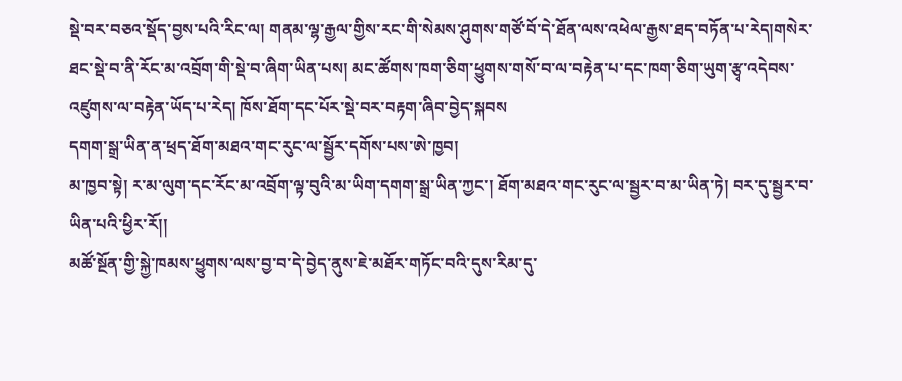སྡེ་བར་བཅའ་སྡོད་བྱས་པའི་རིང་ལ། གནམ་ལྷ་རྒྱལ་གྱིས་རང་གི་སེམས་ཤུགས་གཙོ་བོ་དེ་ཐོན་ལས་འཕེལ་རྒྱས་ཐད་བཏོན་པ་རེད།གསེར་ཐང་སྡེ་བ་ནི་རོང་མ་འབྲོག་གི་སྡེ་བ་ཞིག་ཡིན་པས། མང་ཚོགས་ཁག་ཅིག་ཕྱུགས་གསོ་བ་ལ་བརྟེན་པ་དང་ཁག་ཅིག་ཡུག་རྩྭ་འདེབས་འཛུགས་ལ་བརྟེན་ཡོད་པ་རེད། ཁོས་ཐོག་དང་པོར་སྡེ་བར་བརྟག་ཞིབ་བྱེད་སྐབས
དགག་སྒྲ་ཡིན་ན་ཕྲད་ཐོག་མཐའ་གང་རུང་ལ་སྦྱོར་དགོས་པས་ཨེ་ཁྱབ།
མ་ཁྱབ་སྟེ། ར་མ་ལུག་དང་རོང་མ་འབྲོག་ལྟ་བུའི་མ་ཡིག་དགག་སྒྲ་ཡིན་ཀྱང་། ཐོག་མཐའ་གང་རུང་ལ་སྦྱར་བ་མ་ཡིན་ཏེ། བར་དུ་སྦྱར་བ་ཡིན་པའི་ཕྱིར་རོ།།
མཚོ་སྔོན་གྱི་སྐྱེ་ཁམས་ཕྱུགས་ལས་བྱ་བ་དེ་བྱེད་ནུས་ཇེ་མཐོར་གཏོང་བའི་དུས་རིམ་དུ་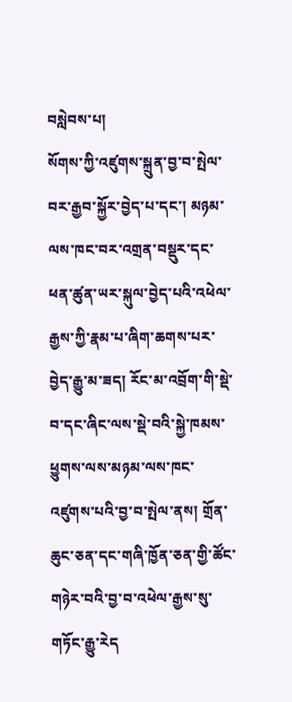བསླེབས་པ།
སོགས་ཀྱི་འཛུགས་སྐྲུན་བྱ་བ་སྤེལ་བར་རྒྱབ་སྐྱོར་བྱེད་པ་དང་། མཉམ་ལས་ཁང་བར་འགྲན་བསྡུར་དང་ཕན་ཚུན་ཡར་སྐུལ་བྱེད་པའི་འཕེལ་རྒྱས་ཀྱི་རྣམ་པ་ཞིག་ཆགས་པར་བྱེད་རྒྱུ་མ་ཟད། རོང་མ་འབྲོག་གི་སྡེ་བ་དང་ཞིང་ལས་སྡེ་བའི་སྐྱེ་ཁམས་ཕྱུགས་ལས་མཉམ་ལས་ཁང་འཛུགས་པའི་བྱ་བ་སྤེལ་ནས། གྲོན་ཆུང་ཅན་དང་གཞི་ཁྱོན་ཅན་གྱི་ཚོང་གཉེར་བའི་བྱ་བ་འཕེལ་རྒྱས་སུ་གཏོང་རྒྱུ་རེད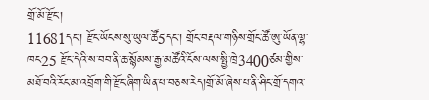གྲོ་མོ་རྫོང་།
11681དང་། རྫོང་ཡོངས་སུ་ཡུལ་ཚོ5དང་། གྲོང་བརྡལ་གཉིས་གྲོང་ཚོ་ཨུ་ཡོན་ལྷ་ཁང25 རྫོང་དེའི་ས་བབ་ནི་ཆ་སྙོམས་རྒྱ་མཚོའི་ངོས་ལས་སྤྱི་ཁྲེ3400ཙམ་གྱིས་མཐོ་བའི་རོང་མ་འབྲོག་གི་རྫོང་ཞིག་ཡིན་པ་བཅས་རེད།གྲོ་མོ་ཞེས་པ་ནི་ཤིང་གྲོ་དགའ་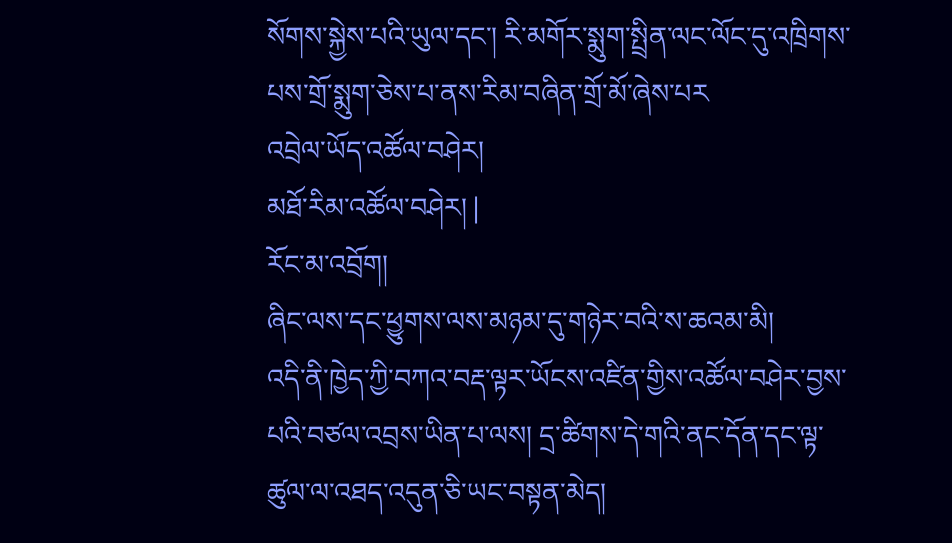སོགས་སྐྱེས་པའི་ཡུལ་དང་། རི་མགོར་སྨུག་སྤྲིན་ལང་ལོང་དུ་འཁྲིགས་པས་གྲོ་སྨུག་ཅེས་པ་ནས་རིམ་བཞིན་གྲོ་མོ་ཞེས་པར
འབྲེལ་ཡོད་འཚོལ་བཤེར།
མཐོ་རིམ་འཚོལ་བཤེར། |
རོང་མ་འབྲོག།
ཞིང་ལས་དང་ཕྱུགས་ལས་མཉམ་དུ་གཉེར་བའི་ས་ཆའམ་མི།
འདི་ནི་ཁྱེད་ཀྱི་བཀའ་བརྡ་ལྟར་ཡོངས་འཛིན་གྱིས་འཚོལ་བཤེར་བྱས་པའི་བཙལ་འབྲས་ཡིན་པ་ལས། དྲ་ཚིགས་དེ་གའི་ནང་དོན་དང་ལྟ་ཚུལ་ལ་འཐད་འདུན་ཅི་ཡང་བསྟན་མེད།